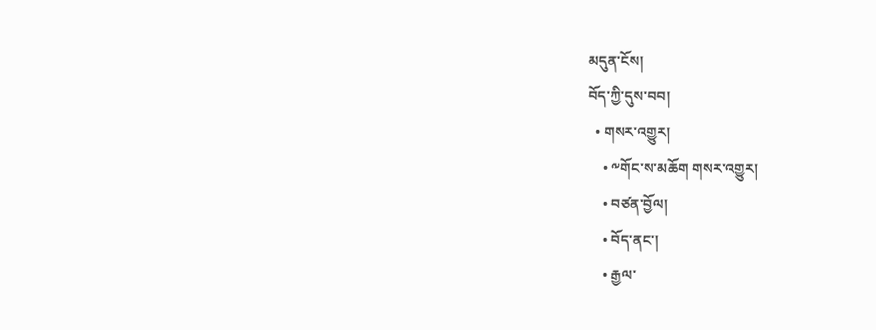མདུན་ངོས།
བོད་ཀྱི་དུས་བབ།
  • གསར་འགྱུར།
    • ༸གོང་ས་མཆོག གསར་འགྱུར།
    • བཙན་བྱོལ།
    • བོད་ནང་།
    • རྒྱལ་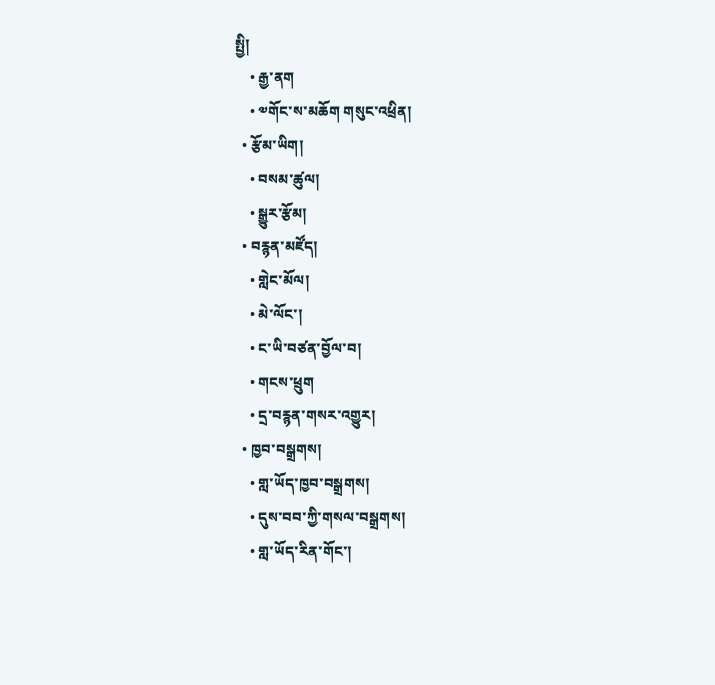སྤྱི།
    • རྒྱ་ནག
    • ༧གོང་ས་མཆོག གསུང་འཕྲིན།
  • རྩོམ་ཡིག།
    • བསམ་ཚུལ།
    • སྒྱུར་རྩོམ།
  • བརྙན་མཛོད།
    • གླེང་མོལ།
    • མེ་ལོང་།
    • ང་ཡི་བཙན་བྱོལ་བ།
    • གངས་ཕྲུག
    • དྲ་བརྙན་གསར་འགྱུར།
  • ཁྱབ་བསྒྲགས།
    • གླ་ཡོད་ཁྱབ་བསྒྲགས།
    • དུས་བབ་ཀྱི་གསལ་བསྒྲགས།
    • གླ་ཡོད་རིན་གོང་།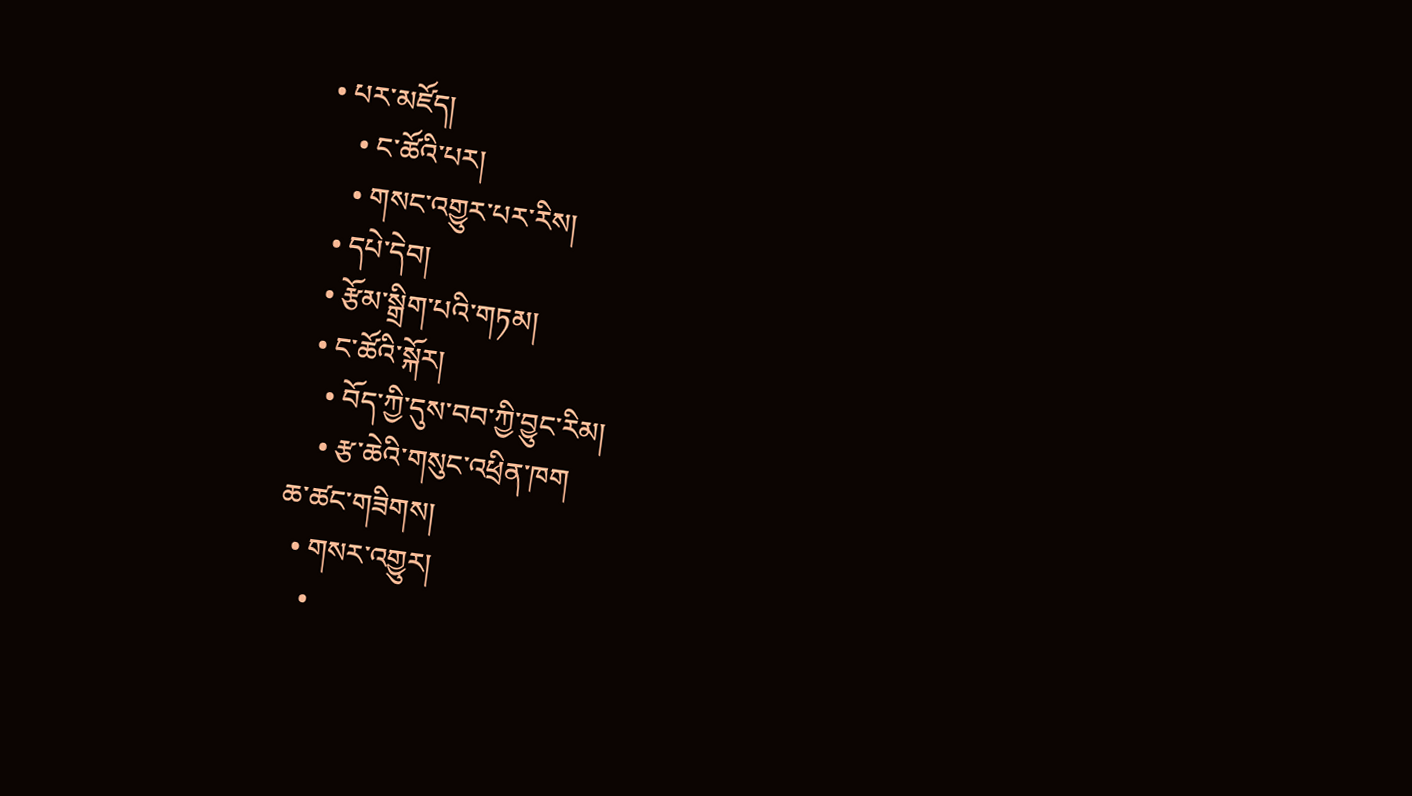• པར་མཛོད།
    • ང་ཚོའི་པར།
    • གསང་འགྱུར་པར་རིས།
  • དཔེ་དེབ།
  • རྩོམ་སྒྲིག་པའི་གཏམ།
  • ང་ཚོའི་སྐོར།
    • བོད་ཀྱི་དུས་བབ་ཀྱི་བྱུང་རིམ།
    • རྩ་ཆེའི་གསུང་འཕྲིན་ཁག
ཆ་ཚང་གཟིགས།
  • གསར་འགྱུར།
    •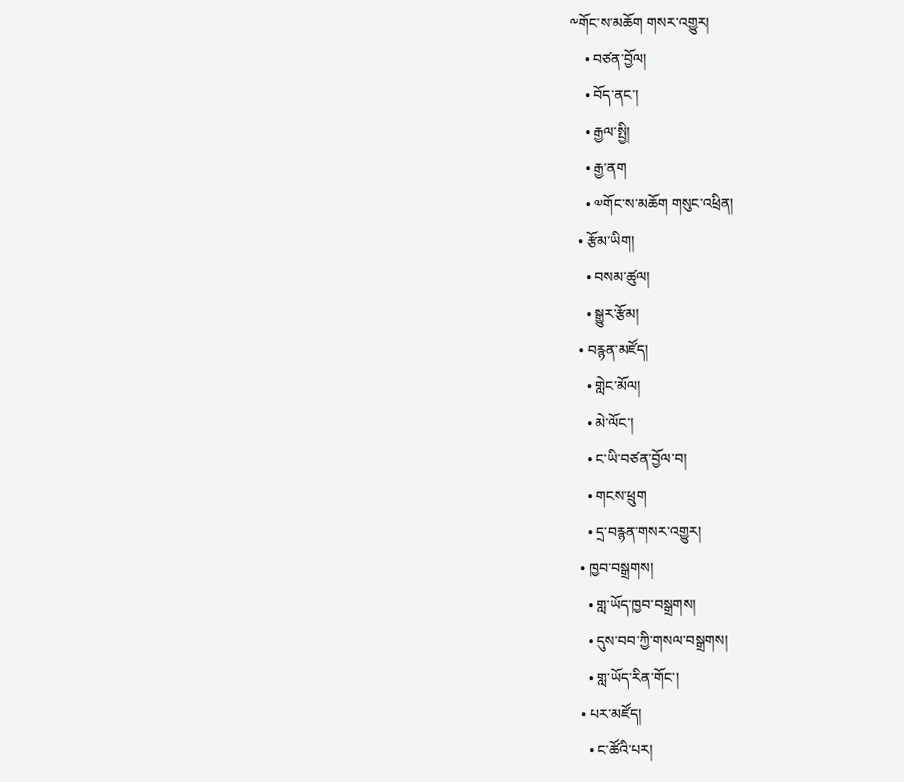༸གོང་ས་མཆོག གསར་འགྱུར།
    • བཙན་བྱོལ།
    • བོད་ནང་།
    • རྒྱལ་སྤྱི།
    • རྒྱ་ནག
    • ༧གོང་ས་མཆོག གསུང་འཕྲིན།
  • རྩོམ་ཡིག།
    • བསམ་ཚུལ།
    • སྒྱུར་རྩོམ།
  • བརྙན་མཛོད།
    • གླེང་མོལ།
    • མེ་ལོང་།
    • ང་ཡི་བཙན་བྱོལ་བ།
    • གངས་ཕྲུག
    • དྲ་བརྙན་གསར་འགྱུར།
  • ཁྱབ་བསྒྲགས།
    • གླ་ཡོད་ཁྱབ་བསྒྲགས།
    • དུས་བབ་ཀྱི་གསལ་བསྒྲགས།
    • གླ་ཡོད་རིན་གོང་།
  • པར་མཛོད།
    • ང་ཚོའི་པར།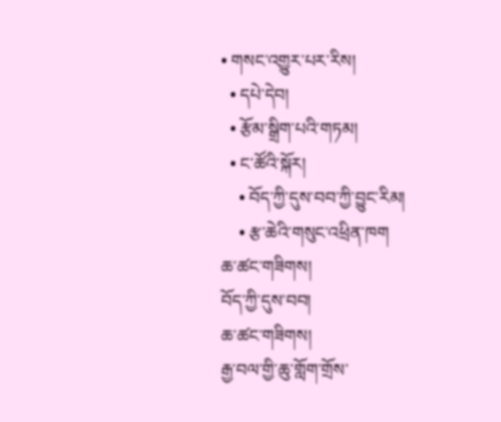• གསང་འགྱུར་པར་རིས།
  • དཔེ་དེབ།
  • རྩོམ་སྒྲིག་པའི་གཏམ།
  • ང་ཚོའི་སྐོར།
    • བོད་ཀྱི་དུས་བབ་ཀྱི་བྱུང་རིམ།
    • རྩ་ཆེའི་གསུང་འཕྲིན་ཁག
ཆ་ཚང་གཟིགས།
བོད་ཀྱི་དུས་བབ།
ཆ་ཚང་གཟིགས།
རྒྱ་བལ་གྱི་ཆུ་གློག་གྲོས་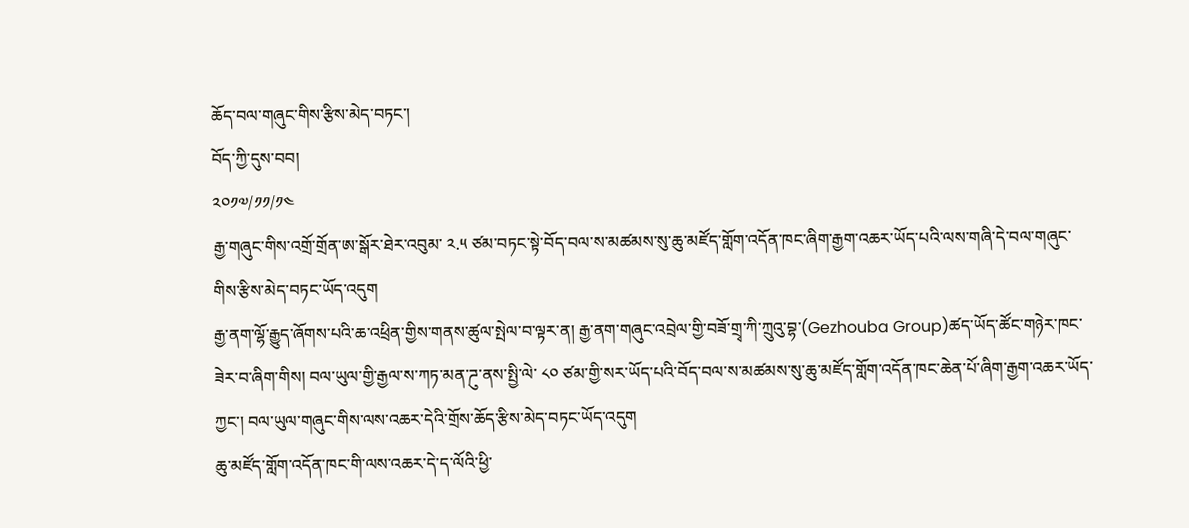ཆོད་བལ་གཞུང་གིས་རྩིས་མེད་བཏང་།
བོད་ཀྱི་དུས་བབ།
༢༠༡༧/༡༡/༡༤
རྒྱ་གཞུང་གིས་འགྲོ་གྲོན་ཨ་སྒོར་ཐེར་འབུམ་ ༢.༥ ཙམ་བཏང་སྟེ་བོད་བལ་ས་མཚམས་སུ་ཆུ་མཛོད་གློག་འདོན་ཁང་ཞིག་རྒྱག་འཆར་ཡོད་པའི་ལས་གཞི་དེ་བལ་གཞུང་གིས་རྩིས་མེད་བཏང་ཡོད་འདུག
རྒྱ་ནག་ལྷོ་རྒྱུད་ཞོགས་པའི་ཆ་འཕྲིན་གྱིས་གནས་ཚུལ་སྤེལ་བ་ལྟར་ན། རྒྱ་ནག་གཞུང་འབྲེལ་གྱི་བཟོ་གྲྭ་ཀི་ཀྲུའུ་བྷ་(Gezhouba Group)ཚད་ཡོད་ཚོང་གཉེར་ཁང་ཟེར་བ་ཞིག་གིས། བལ་ཡུལ་གྱི་རྒྱལ་ས་ཀཏ་མན་ཌུ་ནས་སྤྱི་ལེ་ ༨༠ ཙམ་གྱི་སར་ཡོད་པའི་བོད་བལ་ས་མཚམས་སུ་ཆུ་མཛོད་གློག་འདོན་ཁང་ཆེན་པོ་ཞིག་རྒྱག་འཆར་ཡོད་ཀྱང་། བལ་ཡུལ་གཞུང་གིས་ལས་འཆར་དེའི་གྲོས་ཆོད་རྩིས་མེད་བཏང་ཡོད་འདུག
ཆུ་མཛོད་གློག་འདོན་ཁང་གི་ལས་འཆར་དེ་ད་ལོའི་ཕྱི་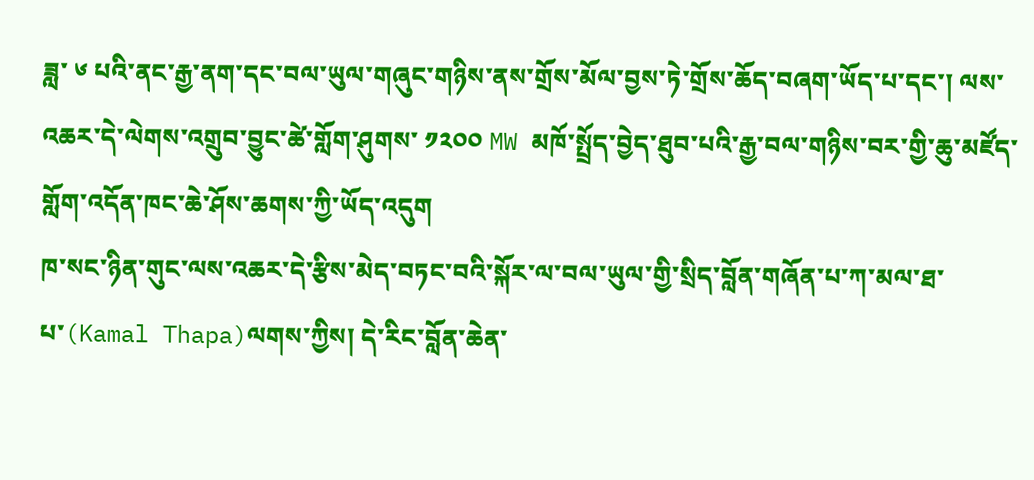ཟླ་ ༦ པའི་ནང་རྒྱ་ནག་དང་བལ་ཡུལ་གཞུང་གཉིས་ནས་གྲོས་མོལ་བྱས་ཏེ་གྲོས་ཆོད་བཞག་ཡོད་པ་དང་། ལས་འཆར་དེ་ལེགས་འགྲུབ་བྱུང་ཚེ་གློག་ཤུགས་ ༡༢༠༠ MW མཁོ་སྤྲོད་བྱེད་ཐུབ་པའི་རྒྱ་བལ་གཉིས་བར་གྱི་ཆུ་མཛོད་གློག་འདོན་ཁང་ཆེ་ཤོས་ཆགས་ཀྱི་ཡོད་འདུག
ཁ་སང་ཉིན་གུང་ལས་འཆར་དེ་རྩིས་མེད་བཏང་བའི་སྐོར་ལ་བལ་ཡུལ་གྱི་སྲིད་བློན་གཞོན་པ་ཀ་མལ་ཐ་པ་(Kamal Thapa)ལགས་ཀྱིས། དེ་རིང་བློན་ཆེན་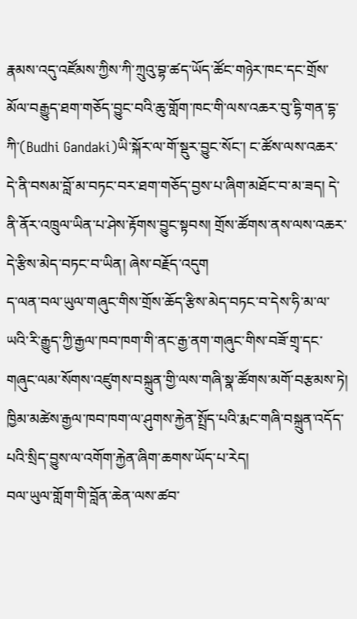རྣམས་འདུ་འཛོམས་ཀྱིས་ཀི་ཀྲུའུ་བྷ་ཚད་ཡོད་ཚོང་གཉེར་ཁང་དང་གྲོས་མོལ་བརྒྱུད་ཐག་གཅོད་བྱུང་བའི་ཆུ་གློག་ཁང་གི་ལས་འཆར་བུ་དྷི་གན་དྷ་ཀི་(Budhi Gandaki)ཡི་སྐོར་ལ་གོ་སྡུར་བྱུང་སོང་། ང་ཚོས་ལས་འཆར་དེ་ནི་བསམ་བློ་མ་བཏང་བར་ཐག་གཅོད་བྱས་པ་ཞིག་མཐོང་བ་མ་ཟད། དེ་ནི་ནོར་འཁྲུལ་ཡིན་པ་ཤེས་རྟོགས་བྱུང་སྟབས། གྲོས་ཚོགས་ནས་ལས་འཆར་དེ་རྩིས་མེད་བཏང་བ་ཡིན། ཞེས་བརྗོད་འདུག
ད་ལན་བལ་ཡུལ་གཞུང་གིས་གྲོས་ཆོད་རྩིས་མེད་བཏང་བ་དེས་ཧི་མ་ལ་ཡའི་རི་རྒྱུད་ཀྱི་རྒྱལ་ཁབ་ཁག་གི་ནང་རྒྱ་ནག་གཞུང་གིས་བཟོ་གྲྭ་དང་གཞུང་ལམ་སོགས་འཛུགས་བསྐྲུན་གྱི་ལས་གཞི་སྣ་ཚོགས་མགོ་བརྩམས་ཏེ། ཁྱིམ་མཚེས་རྒྱལ་ཁབ་ཁག་ལ་ཤུགས་རྐྱེན་སྤྲོད་པའི་རྨང་གཞི་བསྐྲུན་འདོད་པའི་སྲིད་བྱུས་ལ་འགོག་རྐྱེན་ཞིག་ཆགས་ཡོད་པ་རེད།
བལ་ཡུལ་གློག་གི་བློན་ཆེན་ལས་ཚབ་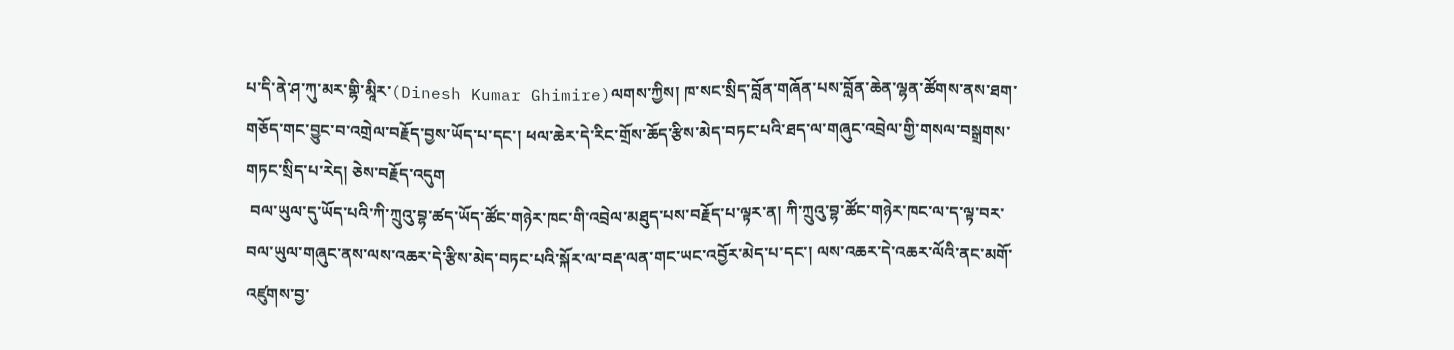པ་དི་ནེ་ཤ་ཀུ་མར་གྷི་མཱིར་(Dinesh Kumar Ghimire)ལགས་ཀྱིས། ཁ་སང་སྲིད་བློན་གཞོན་པས་བློན་ཆེན་ལྷན་ཚོགས་ནས་ཐག་གཅོད་གང་བྱུང་བ་འགྲེལ་བརྗོད་བྱས་ཡོད་པ་དང་། ཕལ་ཆེར་དེ་རིང་གྲོས་ཆོད་རྩིས་མེད་བཏང་པའི་ཐད་ལ་གཞུང་འབྲེལ་གྱི་གསལ་བསྒྲགས་གཏང་སྲིད་པ་རེད། ཅེས་བརྗོད་འདུག
 བལ་ཡུལ་དུ་ཡོད་པའི་ཀི་ཀྲུའུ་བྷ་ཚད་ཡོད་ཚོང་གཉེར་ཁང་གི་འབྲེལ་མཐུད་པས་བརྗོད་པ་ལྟར་ན། ཀི་ཀྲུའུ་བྷ་ཚོང་གཉེར་ཁང་ལ་ད་ལྟ་བར་བལ་ཡུལ་གཞུང་ནས་ལས་འཆར་དེ་རྩིས་མེད་བཏང་པའི་སྐོར་ལ་བརྡ་ལན་གང་ཡང་འབྱོར་མེད་པ་དང་། ལས་འཆར་དེ་འཆར་ལོའི་ནང་མགོ་འཛུགས་བྱ་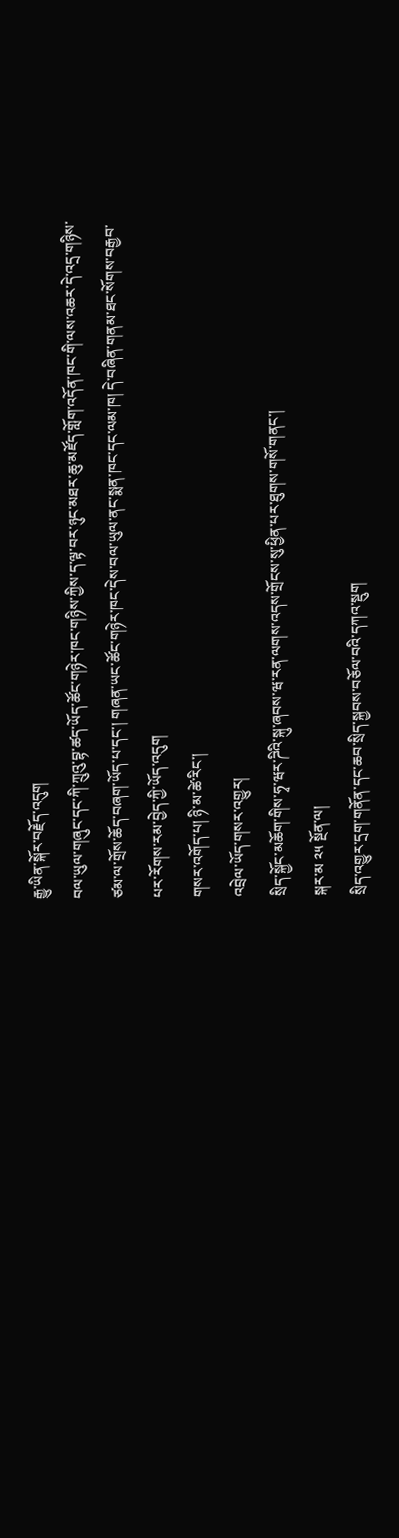རྒྱུ་ཡིན་སྐོར་བརྗོད་འདུག
བལ་ཡུལ་གཞུང་དང་ཀི་ཀྲུའུ་བྷ་ཚད་ཡོད་ཚོང་གཉེར་ཁང་གཉིས་ཀྱིས་ད་ལྟ་བར་ཉུང་མཐར་ཆུ་མཛོད་གློག་འདོན་ཁང་གི་ལས་འཆར་དེ་འདྲ་གཉིས་ཙམ་ལ་གྲོས་ཆོད་བཞག་ཡོད་པ་དང་། གཞན་ཡང་ཚོང་གཉེར་ཁང་དེས་བལ་ཡུལ་ནང་སྨན་ཁང་དང་ལམ་ཁ། དེ་བཞིན་གནམ་ཐང་སོགས་བརྒྱབ་པར་རོགས་རམ་བྱེད་ཀྱི་ཡོད་འདུག
གསར་འགོད་པ། ཉི་མ་ཚེ་རིང་།
འབྲེལ་ཡོད་གསར་འགྱུར།
སྲིད་སྐྱོང་མཆོག་གིས་ཧྭ་ཝར་ཌིའི་སྐུ་ཞབས་ཝ་རན་ལགས་འདས་གྲོངས་སུ་ཕྱིན་པར་ཐུགས་གསོ་གནང་།
སྐར་མ ༢༥ སྔོན་ལ།
སྲིད་འགྱུར་དྲག་གནོན་དང་ཆབ་སྲིད་སྐྱབས་བཅོལ་བའི་དཀའ་སྡུག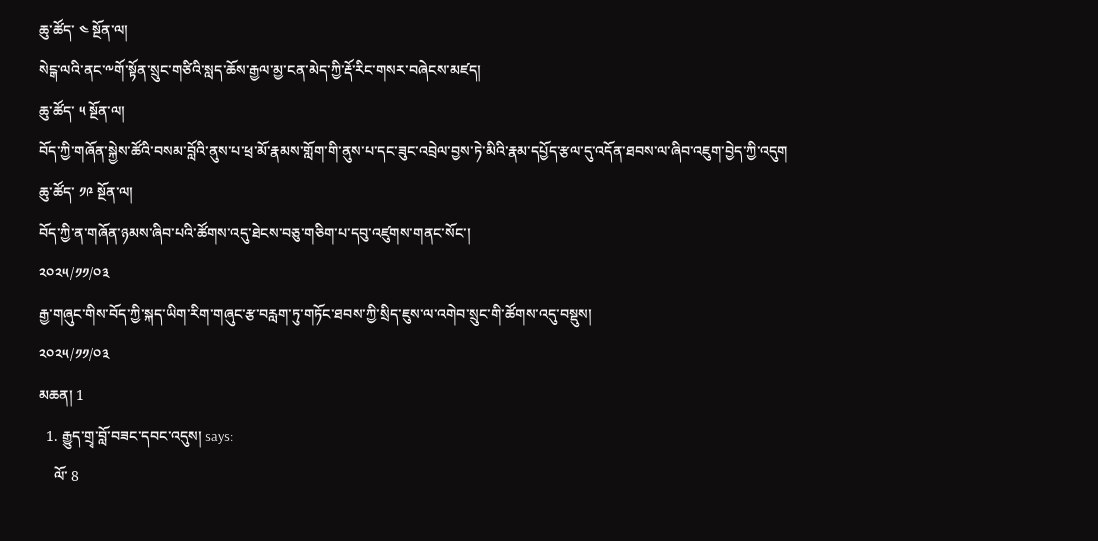ཆུ་ཚོད་ ༤ སྔོན་ལ།
སེངྒ་ལའི་ནང་༸གོ་སྟོན་སྲུང་གཙིའི་སླད་ཆོས་རྒྱལ་མྱ་ངན་མེད་ཀྱི་རྡོ་རིང་གསར་བཞེངས་མཛད།
ཆུ་ཚོད་ ༥ སྔོན་ལ།
བོད་ཀྱི་གཞོན་སྐྱེས་ཚོའི་བསམ་བློའི་ནུས་པ་ཕྲ་མོ་རྣམས་གློག་གི་ནུས་པ་དང་ཟུང་འབྲེལ་བྱས་ཏེ་མིའི་རྣམ་དཔྱོད་རྩལ་དུ་འདོན་ཐབས་ལ་ཞིབ་འཇུག་བྱེད་ཀྱི་འདུག
ཆུ་ཚོད་ ༡༩ སྔོན་ལ།
བོད་ཀྱི་ན་གཞོན་ཉམས་ཞིབ་པའི་ཚོགས་འདུ་ཐེངས་བཅུ་གཅིག་པ་དབུ་འཛུགས་གནང་སོང་།
༢༠༢༥/༡༡/༠༣
རྒྱ་གཞུང་གིས་བོད་ཀྱི་སྐད་ཡིག་རིག་གཞུང་རྩ་བརླག་ཏུ་གཏོང་ཐབས་ཀྱི་སྲིད་ཇུས་ལ་འགེབ་སྲུང་གི་ཚོགས་འདུ་བསྡུས།
༢༠༢༥/༡༡/༠༣
མཆན། 1
  1. རྒྱུད་གྲྭ་བློ་བཟང་དབང་འདུས། says:
    ལོ་ 8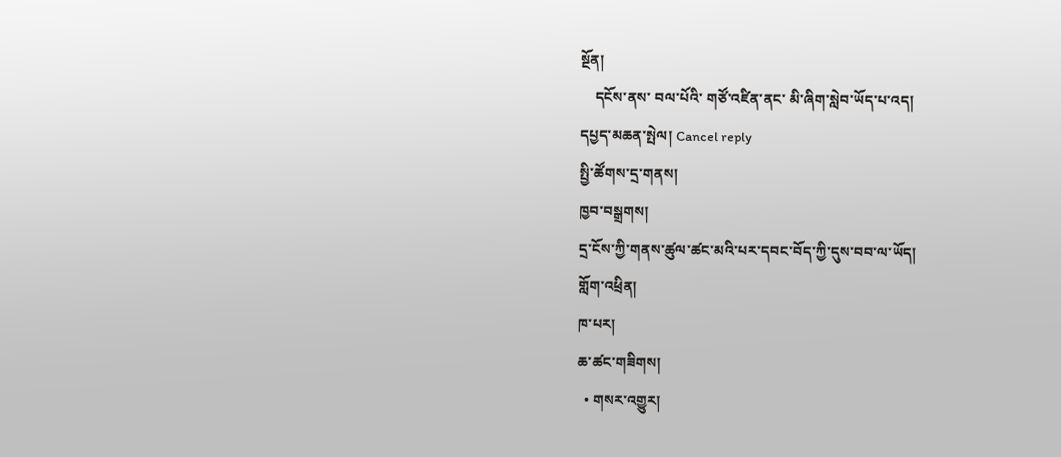སྔོན།
    དངོས་ནས་ བལ་པོའི་ གཙོ་འཛིན་ནང་ མི་ཞིག་སླེབ་ཡོད་པ་འད།
དཔྱད་མཆན་སྤེལ། Cancel reply
སྤྱི་ཚོགས་དྲ་གནས།
ཁྱབ་བསྒྲགས།
དྲ་ངོས་ཀྱི་གནས་ཚུལ་ཚང་མའི་པར་དབང་བོད་ཀྱི་དུས་བབ་ལ་ཡོད།
གློག་འཕྲིན།
ཁ་པར།
ཆ་ཚང་གཟིགས།
  • གསར་འགྱུར།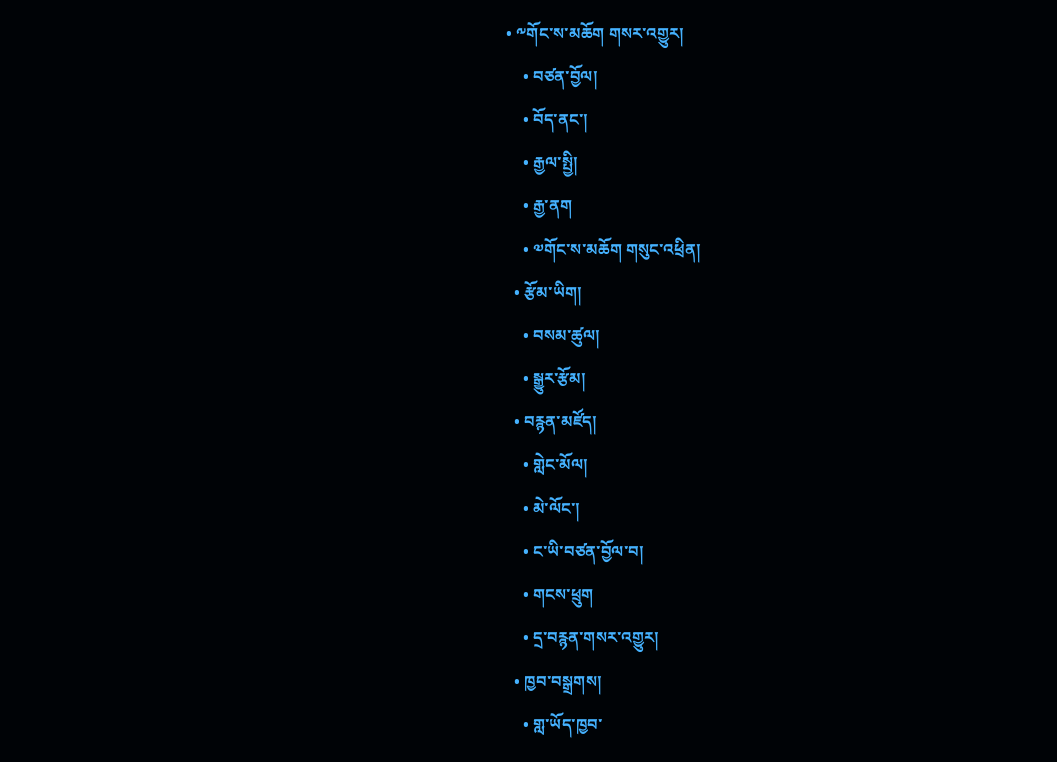• ༸གོང་ས་མཆོག གསར་འགྱུར།
    • བཙན་བྱོལ།
    • བོད་ནང་།
    • རྒྱལ་སྤྱི།
    • རྒྱ་ནག
    • ༧གོང་ས་མཆོག གསུང་འཕྲིན།
  • རྩོམ་ཡིག།
    • བསམ་ཚུལ།
    • སྒྱུར་རྩོམ།
  • བརྙན་མཛོད།
    • གླེང་མོལ།
    • མེ་ལོང་།
    • ང་ཡི་བཙན་བྱོལ་བ།
    • གངས་ཕྲུག
    • དྲ་བརྙན་གསར་འགྱུར།
  • ཁྱབ་བསྒྲགས།
    • གླ་ཡོད་ཁྱབ་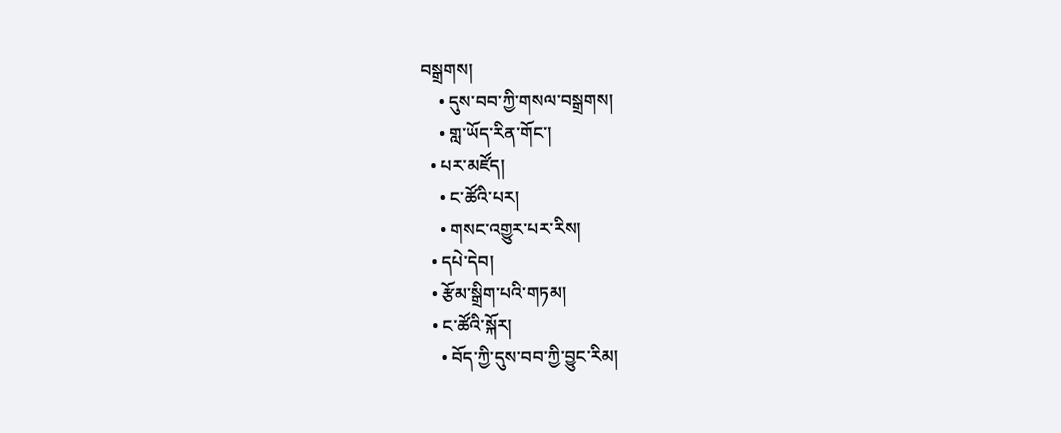བསྒྲགས།
    • དུས་བབ་ཀྱི་གསལ་བསྒྲགས།
    • གླ་ཡོད་རིན་གོང་།
  • པར་མཛོད།
    • ང་ཚོའི་པར།
    • གསང་འགྱུར་པར་རིས།
  • དཔེ་དེབ།
  • རྩོམ་སྒྲིག་པའི་གཏམ།
  • ང་ཚོའི་སྐོར།
    • བོད་ཀྱི་དུས་བབ་ཀྱི་བྱུང་རིམ།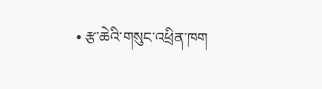• རྩ་ཆེའི་གསུང་འཕྲིན་ཁག